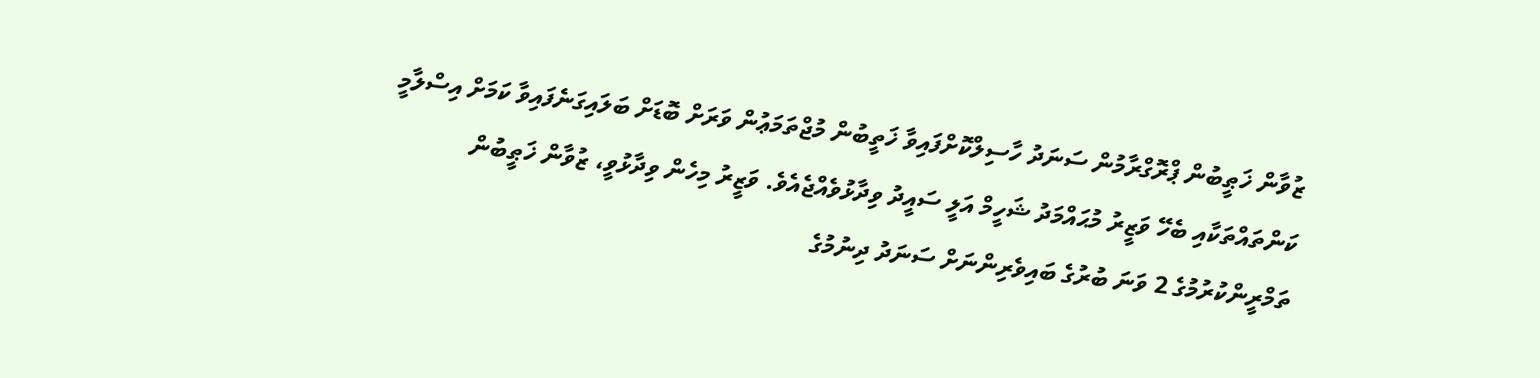ޒުވާން ޚަޠީބުން ޕްރޮގްރާމުން ސަނަދު ހާސިލްކޮށްފައިވާ ޚަތީބުން މުޖްތަމަޢުން ވަރަށް ބޮޑަށް ބަލައިގަނެފައިވާ ކަމަށް އިސްލާމީ ކަންތައްތަކާއި ބެހޭ ވަޒީރު މުޙައްމަދު ޝަހީމް އަލީ ސައީދު ވިދާޅުވެއްޖެއެވެ. ވަޒީރު މިހެން ވިދާޅުވީ، ޒުވާން ޚަޠީބުން ތަމްރީންކުރުމުގެ 2 ވަނަ ބުރުގެ ބައިވެރިންނަށް ސަނަދު ދިނުމުގެ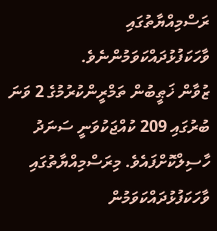ރަސްމިއްޔާތުގައި ވާހަކަފުޅުދައްކަވަމުންނެވެ.
ޒުވާން ޚަޠީބުން ތަމްރީންކުރުމުގެ 2 ވަނަ ބުރުގައި 209 ކުއްޖަކުވަނީ ސަނަދު ހާސިލްކޮށްފައެވެ. މިރަސްމިއްޔާތުގައި ވާހަކަފުޅުދައްކަވަމުން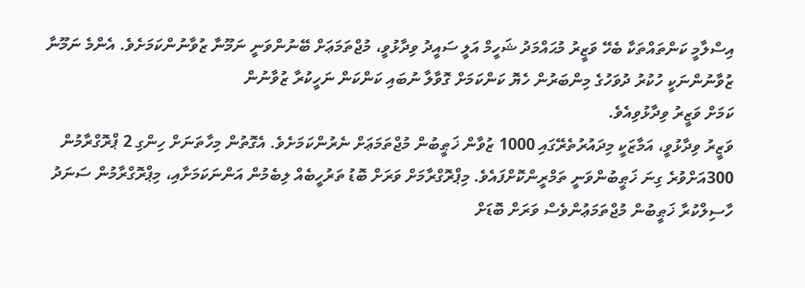އިސްލާމީ ކަންތައްތަކާ ބެހޭ ވަޒީރު މުޙައްމަދު ޝަހީމް އަލީ ސައީދު ވިދާޅުވީ، މުޖްތަމަޢަށް ބޭނުންވަނީ ނަމޫނާ ޒުވާނުންކަމަށެވެ. އެންމެ ނަމޫނާ ޒުވާނުންނަކީ ހުކުރު ދުވަހުގެ މިންބަރުން ހެޔޮ ކަންކަމަށް ގޮވާލާ ނުބައި ކަންކަން ނަހީކުރާ ޒުވާނުން
ކަމަށް ވަޒީރު ވިދާޅުވިއެވެ.
ވަޒީރު ވިދާޅުވީ، އަމާޒަކީ މިދައުރުތެރޭގައި 1000 ޒުވާން ޚަޠީބުން މުޖްތަމަޢަށް ނެރުންކަމަށެވެ. އެގޮތުން މިހާތަނަށް ހިންގި 2 ޕްރޮގްރާމުން 300އަށްވުރެ ގިނަ ޚަޠީބުންވަނީ ތަމްރީންކޮށްފައެވެ. މިޕްރޮގްރާމަށް ވަރަށް ބޮޑު ތަރުހީބެއް ލިބެމުން އަންނަކަމަށާއި، މިޕްރޮގްރާމުން ސަނަދު ހާސިލްކުރާ ޚަޠީބުން މުޖްތަމަޢުންވެސް ވަރަށް ބޮޑަށް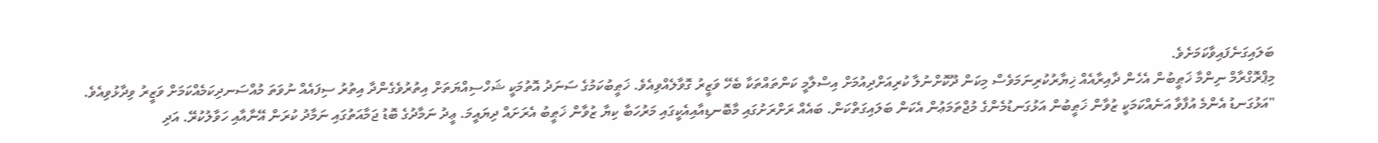ބަލައިގަނެފައިވާކަމަށެވެ.
މިޕްރޮގްރާމް ނިންމާ ޚަޠީބުން އެހެން ދާއިރާއެއް ޚިޔާރުކުރިނަމަވެސް މިކަން ދޫކޮށްނުލާ ކުރިއަށްދިއުމަށް އިސްލާމީ ކަންތައްތަކާ ބެހޭ ވަޒީރު ގޮވާލެއްވިއެވެ. ޚަޠީބުކަމުގެ ސަނަދު އޮތުމަކީ ޝަހްސިއްޔަތަށް އިތުރުވެގެންދާ އިތުރު ސިފައެއް ނުވަތަ މުއްސަނދިކަމެއްކަމަށް ވަޒީރު ވިދާޅުވިއެވެ.
"އަޅުގަނޑު އެންމެ އުފާވާ އަނެއްކަމަކީ ޒުވާން ޚަޠީބުން އަޅުގަނޑުމެންގެ މުޖްތަމަޢުން އެކަން ބަލައިގަތްކަން. ބައެއް ރަށްރަށުގައި މާބޮނޑިއާއިއެކީގައި މަރުހަބާ ކިޔާ ޒުވާން ޚަޠީބު އެރަށައް ދިޔައީމަ. ޢީދު ނަމާދުގެ ބޮޑު ޖަމާއަތުގައި ނަމާދު ކުރަން އޭނާއާއި ހަވާލުކުރޭ. އަދި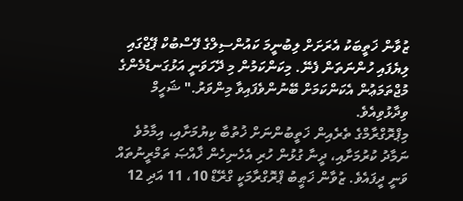ޒުވާން ޚަތީބަކު އެރަށަށް ލިބުނީމަ ކައުންސިލްގެ ފޭސްބުކް ޕޭޖްގައި ލިޔެފައި ހުންނަތަން ފެނޭ. މިކަންކަމުން މި ދޭހަވަނީ އަޅުގަނޑުމެންގެ މުޖްތަމަޢުން އެކަންކަމަށް ބޭނުންވެފައިވާ މިންވަރު." ޝަހީމް ވިދާޅުވިއެވެ.
މިޕްރޮގްރާމްގެ ތެރެއިން ޚަތީބުންނަށް ޚުތުބާ ކިޔުމަށާއި، އިމާމުވެ ނަމާދު ކުރުމަށާއި، ދީނާ ގުޅުން ހުރި އެހެނިހެން ޚާއްޞަ ތަމްރީނުތައް ވަނީ ދީފައެވެ. ޒުވާން ޚަޠީބު ޕްރޮގްރާމަކީ ގްރޭޑް 10، 11 އަދި 12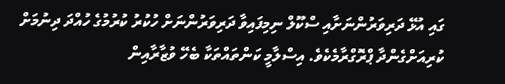ގައި އުޅޭ ދަރިވަރުންނަށާއި ސްކޫލް ނިމިފައިވާ ދަރިވަރުންނަށް ހުކުރު ކުރުމުގެ ހުއްދަ ދިނުމަށް ކުރިއަށްގެންދާ ޕްރޮގްރާމެކެވެ. އިސްލާމީ ކަންތައްތަކާ ބެހޭ ވުޒާރާއިން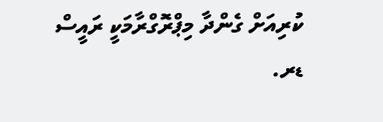ކުރިއަށް ގެންދާ މިޕްރޮގްރާމަކީ ރައީސް ޑރ.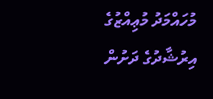މުހައްމަދު މުޢިއްޒުގެ އިރުޝާދުގެ ދަށުން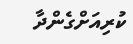ކުރިއަށްގެންދާ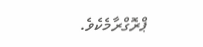ޕްރޮގްރާމެކެވެ.